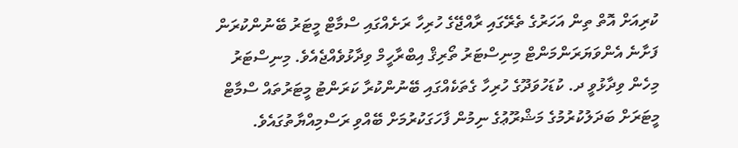ކުރިއަށް އޮތް ތިން އަހަރުގެ ތެރޭގައި ރާއްޖޭގެ ހުރިހާ ރަށެއްގައި ސްމާޓް މީޓަރު ބޭނުންކުރަން ފަށާނެ އެންވަޔަރަންމަންޓް މިނިސްޓަރު ތޯރިޤް އިބްރާހީމް ވިދާޅުވެއްޖެއެވެ. މިނިސްޓަރު މިހެން ވިދާޅުވީ ދ. ކުޑަހުވަދޫގެ ހުރިހާ ގެތަކެއްގައި ބޭނުންކުރާ ކަރަންޓު މީޓަރުތައް ސްމާޓް މީޓަރަށް ބަދަލުކުރުމުގެ މަޝްރޫޢުގެ ނިމުން ފާހަގަކުރުމަށް ބޭއްވި ރަސްމިއްޔާތުގައެވެ.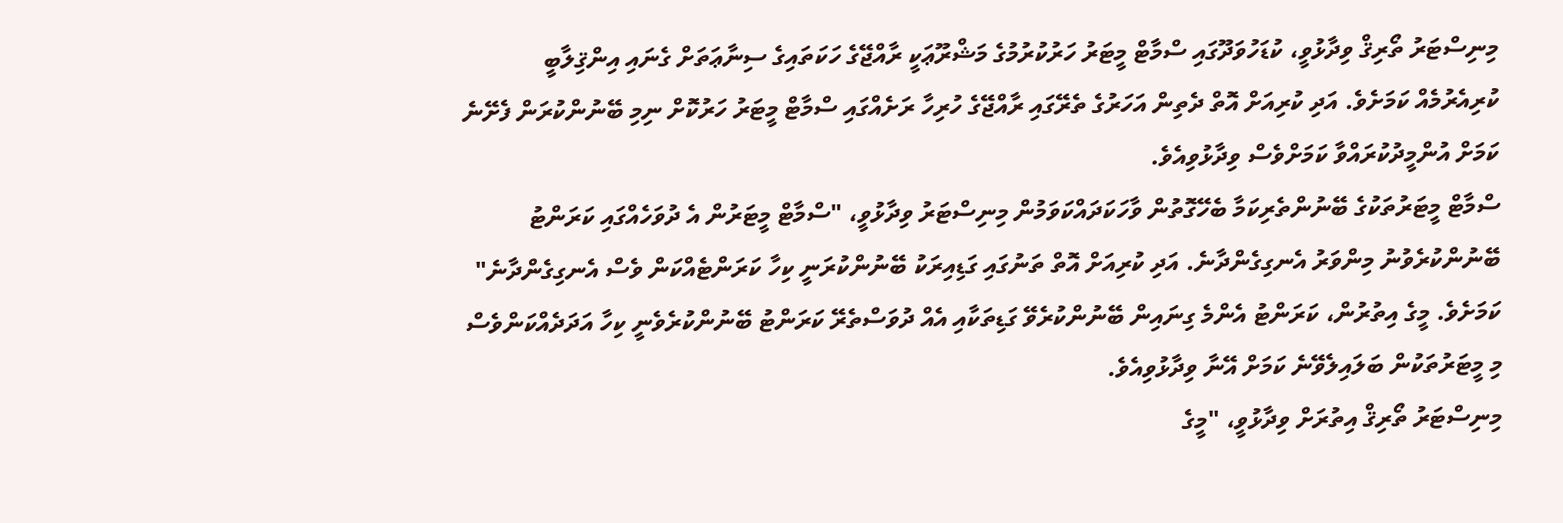މިނިސްޓަރު ތޯރިޤް ވިދާޅުވީ، ކުޑަހުވަދޫގައި ސްމާޓް މީޓަރު ހަރުކުރުމުގެ މަޝްރޫޢަކީ ރާއްޖޭގެ ހަކަތައިގެ ސިނާޢަތަށް ގެނައި އިންޤިލާބީ ކުރިއެރުމެއް ކަމަށެވެ. އަދި ކުރިއަށް އޮތް ދެތިން އަހަރުގެ ތެރޭގައި ރާއްޖޭގެ ހުރިހާ ރަށެއްގައި ސްމާޓް މީޓަރު ހަރުކޮށް ނިމި ބޭނުންކުރަން ފެށޭނެ ކަމަށް އުންމީދުކުރައްވާ ކަމަށްވެސް ވިދާޅުވިއެވެ.
ސްމާޓް މީޓަރުތަކުގެ ބޭނުންތެރިކަމާ ބެހޭގޮތުން ވާހަކަދައްކަވަމުން މިނިސްޓަރު ވިދާޅުވީ، "ސްމާޓް މީޓަރުން އެ ދުވަހެއްގައި ކަރަންޓު ބޭނުންކުރެވުނު މިންވަރު އެނގިގެންދާނެ. އަދި ކުރިއަށް އޮތް ތަނުގައި ގަޑިއިރަކު ބޭނުންކުރަނީ ކިހާ ކަރަންޓެއްކަން ވެސް އެނގިގެންދާނެ" ކަމަށެވެ. މީގެ އިތުރުން، ކަރަންޓު އެންމެ ގިނައިން ބޭނުންކުރެވޭ ގަޑިތަކާއި އެއް ދުވަސްތެރޭ ކަރަންޓު ބޭނުންކުރެވެނީ ކިހާ އަދަދެއްކަންވެސް މި މީޓަރުތަކުން ބަލައިލެވޭނެ ކަމަށް އޭނާ ވިދާޅުވިއެވެ.
މިނިސްޓަރު ތޯރިޤް އިތުރަށް ވިދާޅުވީ، "މީގެ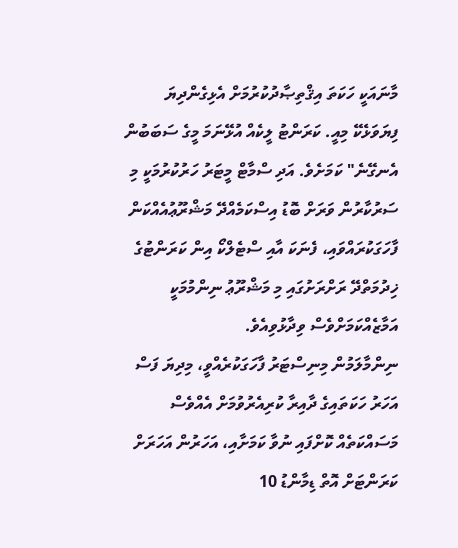މާނައަކީ ހަކަތަ އިޤްތިޞާދުކުރުމަށް އެޅިގެންދިޔަ ފިޔަވަޅެކޭ މިއީ. ކަރަންޓު ލީކެއް އުޅޭނަމަ މީގެ ސަބަބުން އެނގޭނެ" ކަމަށެވެ. އަދި ސްމާޓް މީޓަރު ހަރުކުރުމަކީ މި ސަރުކާރުން ވަރަށް ބޮޑު އިސްކަމެއްދޭ މަޝްރޫޢުއެއްކަން ފާހަގަކުރައްވައި، ފެނަކަ އާއި ސްޓެލްކޯ އިން ކަރަންޓުގެ ޚިދުމަތްދޭ ރަށްރަށުގައި މި މަޝްރޫޢު ނިންމުމަކީ އަމާޒެއްކަމަށްވެސް ވިދާޅުވިއެވެ.
ނިންމާލަމުން މިނިސްޓަރު ފާހަގަކުރެއްވީ، މިދިޔަ ފަސް އަހަރު ހަކަތައިގެ ދާއިރާ ކުރިއެރުވުމަށް އެއްވެސް މަސައްކަތެއް ކޮށްފައި ނުވާ ކަމަށާއި، އަހަރުން އަހަރަށް ކަރަންޓަށް އޮތް ޑިމާންޑު 10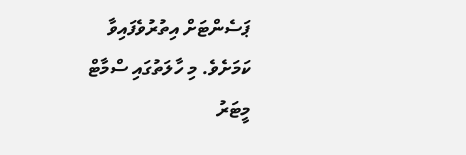ޕަސެންޓަށް އިތުރުވެފައިވާ ކަމަށެވެ. މި ހާލަތުގައި ސްމާޓް މީޓަރު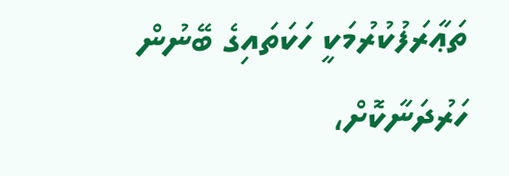ތަޢާރަފުކުރުމަކީ ހަކަތައިގެ ބޭނުން ހަރުދަނާކޮށް،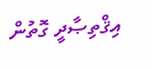އިޤްތިޞާދީ ގޮތުން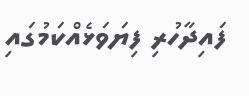ފައިދާހުރި ފިޔަވަޅެއްކަމުގައި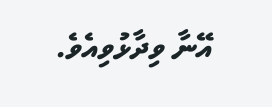އޭނާ ވިދާޅުވިއެވެ.